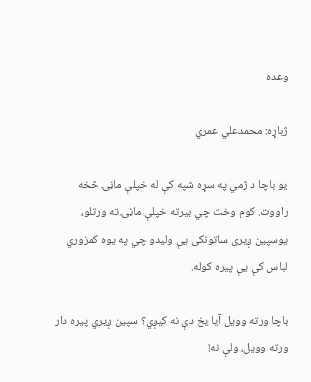وعده

ژباړه: محمدعلي عمري

يو باچا د ژمي په سړه شپه کې له خپلې ماڼۍ څخه راووت. کوم وخت چي بيرته خپلې ماڼۍ ته ورتلو، يوسپین ږيری ساتونکی یې وليدو چي په يوه کمزوري لباس کې یې پیره کوله.

باچا ورته وويل آیا يخ دې نه کيږي؟ سپین ږیري پیره دار ورته وويل، ولې نه!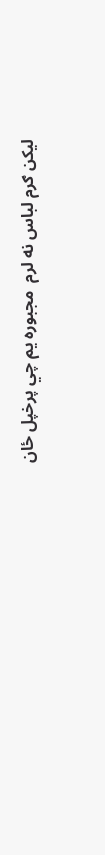ليکن ګرم لباس نه لرم  مجبوره يم چي پرخپل ځان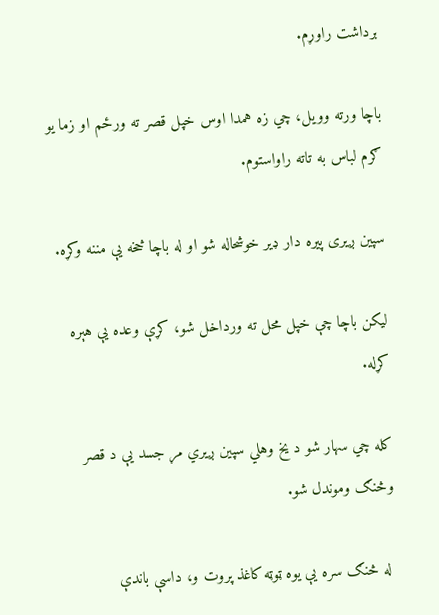برداشت راوړم.

باچا ورته وويل، چي زه همدا اوس خپل قصر ته ورځم او زما يو ګرم لباس به تاته راواستوم.

سپین ږیری پیره دار ډير خوشحاله شو او له باچا څخه یې مننه وکړه.

ليکن باچا چې خپل محل ته ورداخل شو، کړې وعده یې هېره کړله.

کله چي سهار شو د يخ وهلي سپین ږيري مړ جسد یې د قصر وڅنګ وموندل شو.

 له څنګ سره یې يوه ټوټه کاغذ پروت و، داسې باندې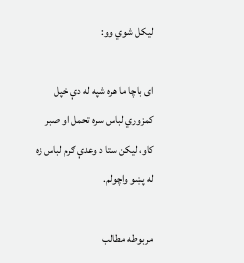لیکل شوي وو:

ای باچا ما هره شپه له دې خپل کمزوري لباس سره تحمل او صبر کاو، ليکن ستا د وعدې ګرم لباس زه  له پښو واچولم.

مربوطه مطالب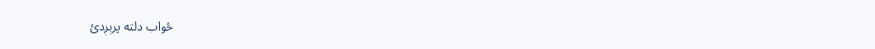ځواب دلته پرېږدئ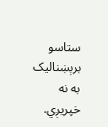ستاسو برېښناليک به نه خپريږي.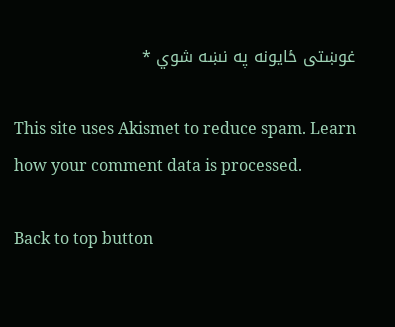غوښتى ځایونه په نښه شوي *

This site uses Akismet to reduce spam. Learn how your comment data is processed.

Back to top button